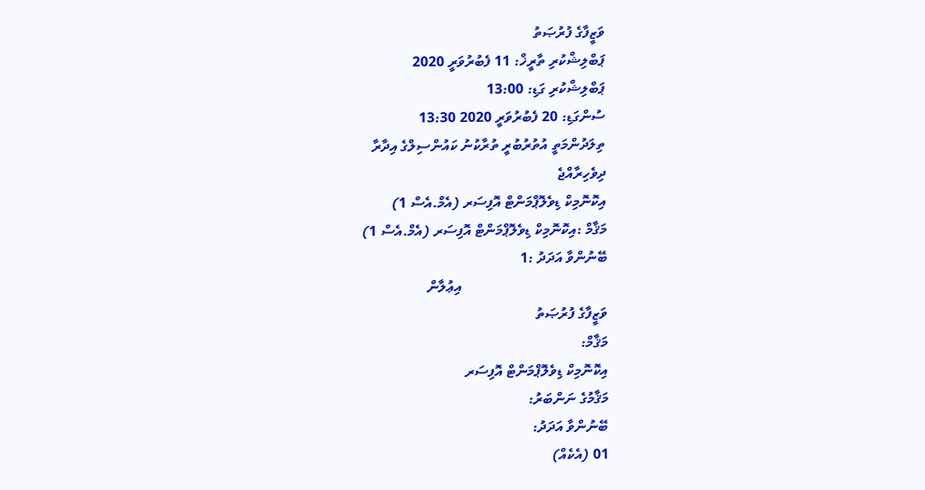ވަޒީފާގެ ފުރުޞަތު
ޕަބްލިޝްކުރި ތާރީޚް: 11 ފެބުރުވަރީ 2020
ޕަބްލިޝްކުރި ގަޑި: 13:00
ސުންގަޑި: 20 ފެބުރުވަރީ 2020 13:30
ތިލަދުންމަތީ އުތުރުބުރީ ތުރާކުނު ކައުންސިލްގެ އިދާރާ
ދިވެހިރާއްޖެ
އިކޮނޮމިކް ޑިވެލޮޕްމަންޓް އޮފިސަރ (އެމް.އެސް 1)
މަޤާމް :އިކޮނޮމިކް ޑިވެލޮޕްމަންޓް އޮފިސަރ (އެމް.އެސް 1)
ބޭނުންވާ އަދަދު :1
                                        އިޢުލާން
ވަޒީފާގެ ފުރުޞަތު
މަޤާމް:
އިކޮނޮމިކް ޑިވެލޮޕްމަންޓް އޮފިސަރ
މަޤާމުގެ ނަންބަރު:
ބޭނުންވާ އަދަދު:
01 (އެކެއް)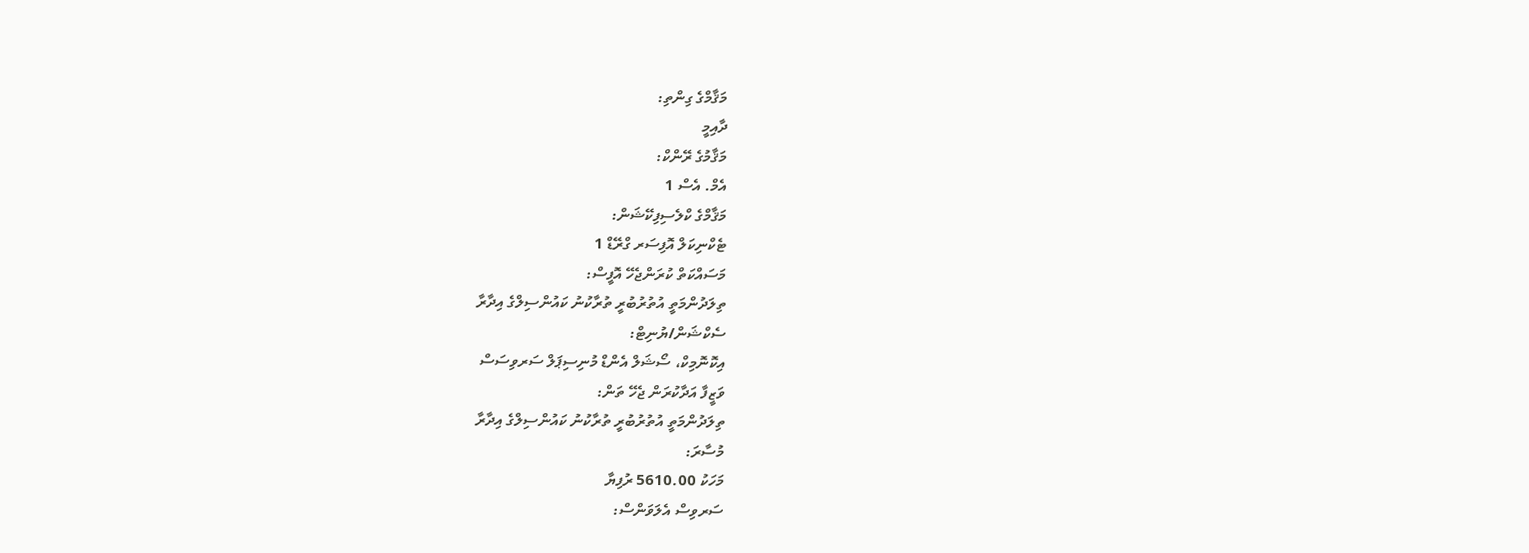މަޤާމްގެ ގިންތި:
ދާއިމީ
މަޤާމުގެ ރޭންކް:
އެމް. އެސް 1
މަޤާމްގެ ކްލެސިފިކޭޝަން:
ޓެކްނިކަލް އޮފިސަރ ގްރޭޑް 1
މަސައްކަތް ކުރަންޖެހޭ އޮފީސް:
ތިލަދުންމަތީ އުތުރުބުރީ ތުރާކުނު ކައުންސިލްގެ އިދާރާ
ސެކްޝަން/ޔުނިޓް:
އިކޮނޮމިކް، ސޯޝަލް އެންޑް މުނިސިޕަލް ސަރވިސަސް
ވަޒީފާ އަދާކުރަން ޖެހޭ ތަން:
ތިލަދުންމަތީ އުތުރުބުރީ ތުރާކުނު ކައުންސިލްގެ އިދާރާ
މުސާރަ:
މަހަކު 5610.00 ރުފިޔާ
ސަރވިސް އެލަވަންސް: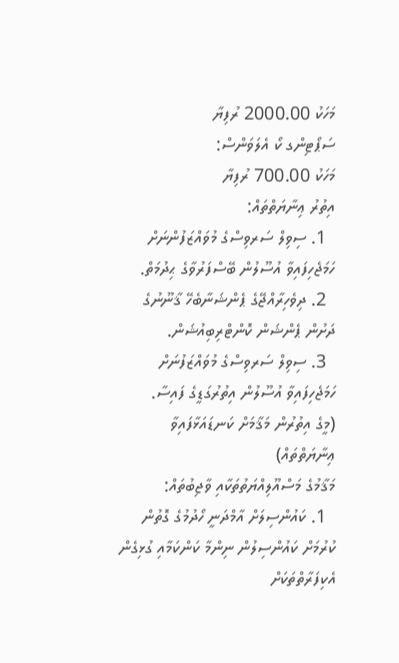މަހަކު 2000.00 ރުފިޔާ
ސަޕޯޓިންގ ކޯ އެލަވަންސް:
މަހަކު 700.00 ރުފިޔާ
އިތުރު ޢިނާޔަތްތައް:
  1. ސިވިލް ސަރވިސްގެ މުވައްޒަފުންނަށް  ހަމަޖެހިފައިވާ އުސޫލުން ބޭސްފަރުވާގެ ޙިދުމަތް.
  2. ދިވެހިރާއްޖޭގެ ޕެންޝަނާބެހޭ ޤާނޫނުގެ ދަށުން ޕެންޝަން ކޮންޓްރިބިއުޝަން.
  3. ސިވިލް ސަރވިސްގެ މުވައްޒަފުނަށް ހަމަޖެހިފައިވާ އުސޫލުން އިތުރުގަޑީގެ ފައިސާ.
(މީގެ އިތުރުން މަޤާމަށް ކަނޑައަޅާފައިވާ ޢިނާޔަތްތައް)
މަޤާމުގެ މަސްއޫލިއްޔަތުތަކާއި ވާޖިބުތައް:
  1. ކައުންސިލަށް އާމްދަނީ ހޯދުމުގެ ގޮތުން ކުރުމަށް ކައުންސިލުން ނިންމާ ކަންކަމާއި ގުޅިގެން އެކިފަރާތްތަކަށް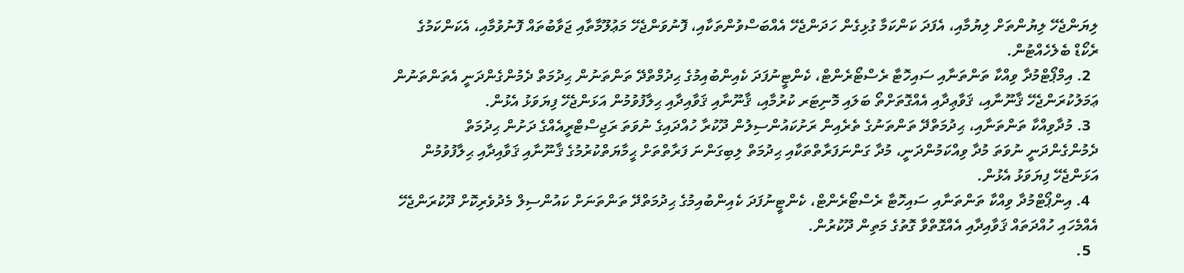ލިޔަންޖެހޭ ލިޔުންތަށް ލިޔުމާއި، އެފަދަ ކަންކަމާ ގުޅިގެން ހަދަންޖެހޭ އެއްބަސްވުންތަކާއި، ފޮނުވަންޖެހޭ މަޢުލޫމާތާއި ޖަވާބުތައް ފޮނުވުމާއި، އެކަންކަމުގެ ރެކޯޑް ބެލެހެއްޓުން.
  2. އިމްޕޯޓްމުދާ ވިއްކާ ތަންތަނާއި ސައިހޮޓާ ރެސްޓޯރެންޓް، ކެންޓީނުފަދަ ކެއިންބުއިމުގެ ޙިދުމްތްދޭ ތަންތަނުން ޙިދުމަތް ދެމުންގެންދަނީ އެތަންތަނުން ޢަމަލުކުރަންޖެހޭ ޤާނޫނާއި، ޤަވާޢިދާއި އެއްގޮތަށްތޯ ބަލައި މޮނިޓަރ ކުރުމާއި، ޤާނޫނާއި ޤަވާއިދާއި ޙިލާފުވުމުން އަޅަންޖެހޭ ފިޔަވަޅު އެޅުން.
  3. މުދާވިއްކާ ތަންތަނާއި، ޙިދުމަތްދޭ ތަންތަނުގެ ތެރެއިން ރަށުކައުންސިލުން ދޫކުރާ ހުއްދައިގެ ނުވަތަ ރަޖިސްޓްރީއެއްގެ ދަށުން ޙިދުމަތް ދެމުންގެންދަނީ ނުވަތަ މުދާ ވިއްކަމުންދަނީ، މުދާ ގަންނަފަރާތްތަކާއި ޙިދުމަތް ލިބިގަންނަ ފަރާތްތަށް ޙީމާޔަތްކުރުމުގެ ޤާނޫނާއި ޤަވާއިދާއި ޙިލާފުވުމުން އަޅަންޖެހޭ ފިޔަވަޅު އެޅުން.
  4. އިންޕޯޓްމުދާ ވިއްކާ ތަންތަނާއި ސައިހޮޓާ ރެސްޓޯރެންޓް، ކެންޓީނުފަދަ ކެއިންބުއިމުގެ ޙިދުމަތްދޭ ތަންތަނަށް ކައުންސިލް މެދުވެރިކޮށް ދޫކުރަންޖެހޭ އެއްމެހައި ހުއްދަތައް ޤަވާއިދާއި އެއްގޮތްވާ ގޮތުގެ މަތިން ދޫކުރުން.
  5.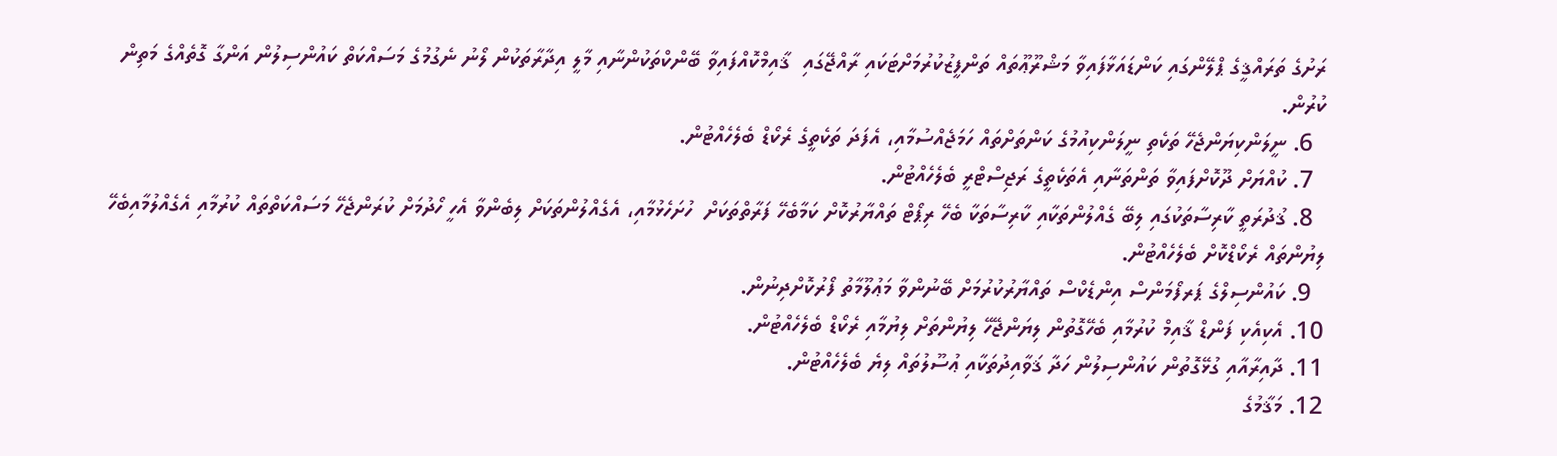ރަށުގެ ތަރައްޤީގެ ޕްލޭންގައި ކަންޑައަޅާފައިވާ މަޝްރޫޢޫތައް ތަންފީޒުކުރުމަށްޓަކައި ރާއްޖޭގައި  ޤާއިމްކޮއްފައިވާ ބޭންކްތަކުންނާއި މާލީ އިދާރާތަކުން ލޯނު ނެގުމުގެ މަސައްކަތް ކައުންސިލުން އަންގާ ގޮތެއްގެ މަތިން ކުރުން.
  6. ނީލަންކިޔަންޖެހޭ ތަކެތި ނީލަންކިއުމުގެ ކަންތަށްތައް ހަމަޖެއްސުމާއި، އެފަދަ ތަކެތީގެ ރެކޯޑް ބެލެހެއްޓުން.
  7. ކުއްޔަށް ދޫކޮށްފައިވާ ތަންތަނާއި އެތަކެތީގެ ރަޖިސްޓްރީ ބެލެހެއްޓުން.
  8. ޤުދުރަތީ ކާރިސާތަކުގައި ލިބޭ ގެއްލުންތަކާއި ކާރިސާތަކާ ބެހޭ ރިޕޯޓް ތައްޔާރުކޮށް ކަމާބެހޭ ފަރާތްތަކަށް  ހުށަހެޅުމާއި، އެގެއްލުންތަކަށް ލިބެންވާ އެހީ ހޯދުމަށް ކުރަންޖެހޭ މަސައްކަތްތައް ކުރުމާއި އެގެއްލުމާއިބެހޭ ލިޔުންތައް ރެކޯޑްކޮށް ބެލެހެއްޓުން.
  9. ކައުންސިލްގެ ޕަރފޯމަންސް އިންޑެކްސް ތައްޔާރުކުރުމަށް ބޭނުންވާ މަޢުލޫމާތު ފޯރުކޮށްދިނުން.
10. އެކިއެކި ފަންޑް ޤާއިމް ކުރުމާއި ބެހޭގޮތުން ލިޔަންޖޭހޭ ލިޔުންތަށް ލިޔުމާއި ރެކޯޑް ބެލެހެއްޓުން.
11. ދާއިރާއާއި ގުޅޭގޮތުން ކައުންސިލުން ހަދާ ޤަވާއިދުތަކާއި ޢުސޫލުތައް ލިޔެ ބެލެހެއްޓުން.
12. މަޤާމުގެ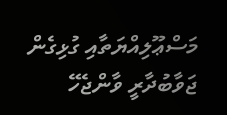މަސްޢޫލިއްޔަތާއި ގުޅިގެން ޖަވާބުދާރީ ވާންޖެހޭ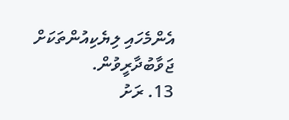އެންމެހައި ލިޔެކިއުންތަކަށް ޖަވާބުދާރީވުން.
13. ރަށު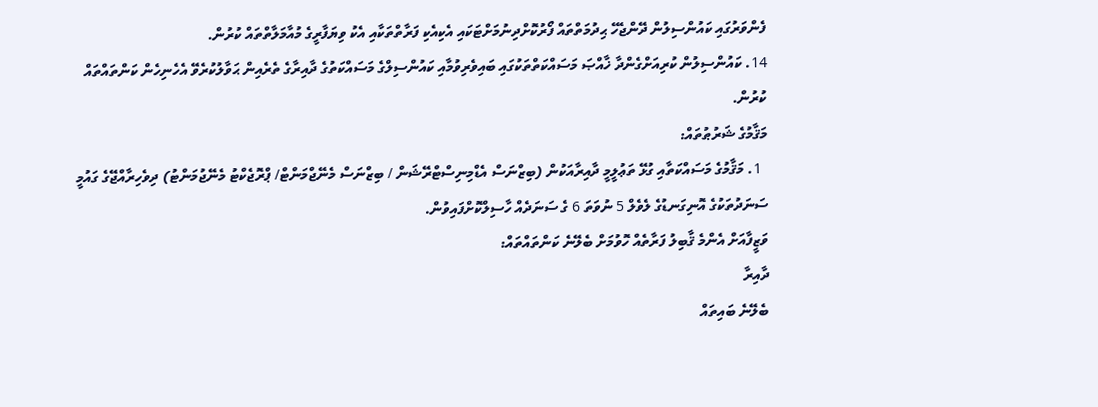ފެންވަރުގައި ކައުންސިލުން ދޭންޖެހޭ ޙިދުމަތްތައް ފޯރުކޮށްދިނުމަށްޓަކައި އެކިއެކި ފަރާތްތަކާއި އެކު ވިޔަފާރީގެ މުއާމަލާތްތައް ކުރުން.
14. ކައުންސިލުން ކުރިއަށްގެންދާ ޚާއްޞަ މަސައްކަތްތަކުގައި ބައިވެރިވުމާއި ކައުންސިލްގެ މަސައްކަތުގެ ދާއިރާގެ ތެރެއިން ޙަވާލުކުރެވޭ އެހެނިހެން ކަންތައްތައް ކުރުން.
މަޤާމުގެ ޝަރުޠުތައް:
  1. މަޤާމުގެ މަސައްކަތާއި ގުޅޭ ތަޢުލީމީ ދާއިރާއަކުން (ބިޒްނަސް އެޑްމިނިސްޓްރޭޝަން / ބިޒްނަސް މެނޭޖްމަންޓް/ ޕްރޮޖެކްޓު މެނޭޖުމަންޓު) ދިވެހިރާއްޖޭގެ ގައުމީ ސަނަދުތަކުގެ އޮނިގަނޑުގެ ލެވެލް 5 ނުވަތަ 6 ގެ ސަނަދެއް ހާސިލްކޮށްފައިވުން.
ވަޒީފާއަށް އެންމެ ޤާބިލު ފަރާތެއް ހޮވުމަށް ބެލޭނެ ކަންތައްތައް:
ދާއިރާ
ބެލޭނެ ބައިތައް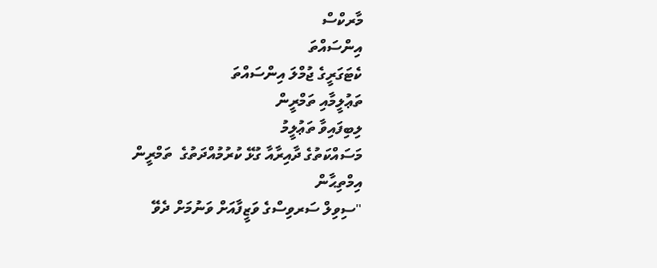މާރކްސް
އިންސައްތަ
ކެޓަގަރީގެ ޖުމްލަ އިންސައްތަ
ތަޢުލީމާއި ތަމްރީން
ލިބިފައިވާ ތަޢުލީމު
މަސައްކަތުގެ ދާއިރާއާ ގުޅޭ ކުރުމުއްދަތުގެ  ތަމްރީން
އިމްތިޙާން
"ސިވިލް ސަރވިސްގެ ވަޒީފާއަށް ވަނުމަށް ދެވޭ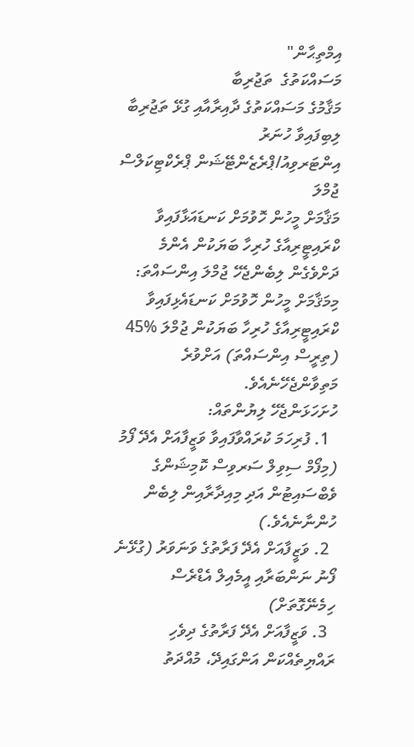އިމްތިޙާން"
މަސައްކަތުގެ  ތަޖުރިބާ
މަޤާމުގެ މަސައްކަތުގެ ދާއިރާއާއި ގުޅޭ ތަޖުރިބާ
ލިބިފައިވާ ހުނަރު
އިންޓަރވިއު/ޕްރެޒެންޓޭޝަން ޕްރެކްޓިކަލްސް
ޖުމްލަ
މަޤާމަށް މީހުން ހޮވުމަށް ކަނޑައަޅާފައިވާ ކްރައިޓީރިއާގެ ހުރިހާ ބަޔަކުން އެންމެ ދަށްވެގެން ލިބެންޖެހޭ ޖުމްލަ އިންސައްތަ:
މިމަޤާމަށް މީހުން ހޮވުމަށް ކަނޑައެޅިފައިވާ ކްރައިޓީރިއާގެ ހުރިހާ ބަޔަކުން ޖުމްލަ %45 (ތިރީސް އިންސައްތަ) އަށްވުރެ މަތިވާންޖެހޭނެއެވެ.
ހުށަހަޅަންޖެހޭ ލިޔުންތައް:
  1. ފުރިހަމަ ކުރައްވާފައިވާ ވަޒީފާއަށް އެދޭ ފޯމު (މިފޯމް ސިވިލް ސަރވިސް ކޮމިޝަންގެ ވެބްސައިޓުން އަދި މިއިދާރާއިން ލިބެން ހުންނާނެއެވެ.)
  2. ވަޒީފާއަށް އެދޭ ފަރާތުގެ ވަނަވަރު (ގުޅޭނެ ފޯނު ނަންބަރާއި އީމެއިލް އެޑްރެސް ހިމެނޭގޮތަށް)
  3. ވަޒީފާއަށް އެދޭ ފަރާތުގެ ދިވެހި ރައްޔިތެއްކަން އަންގައިދޭ، މުއްދަތު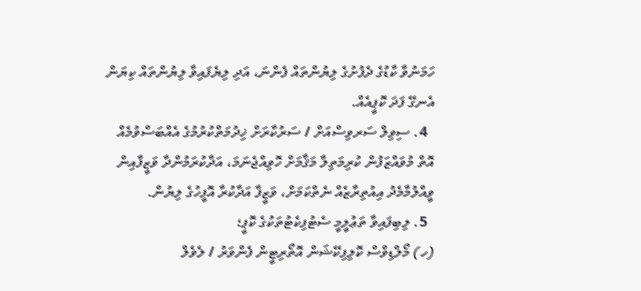ހަމަނުވާ ކާޑުގެ ދެފުށުގެ ލިޔުންތައް ފެންނަ، އަދި ލިޔެފައިވާ ލިޔުންތައް ކިޔަން އެނގޭ ފަދަ ކޮޕީއެއް.
  4. ސިވިލް ސަރވިސްއަށް / ސަރުކާރަށް ޚިދުމަތްކުރުމުގެ އެއްބަސްވުމެއް އޮތް މުވައްޒަފުން ކުރިމަތިލާ މަޤާމަށް ހޮވިއްޖެނަމަ، އަދާކުރަމުންދާ ވަޒީފާއިން ވީއްލުމާމެދު އިއުތިރާޒެއް ނެތްކަމަށް، ވަޒީފާ އަދާކުރާ އޮފީހުގެ ލިޔުން.
  5. ލިބިފައިވާ ތަޢުލީމީ ސެޓުފިކެޓުތަކުގެ ކޮޕީ؛
(ހ) މޯލްޑިވްސް ކޮލިފިކޭޝަން އޮތޯރިޓީން ފެންވަރު / ލެވެލް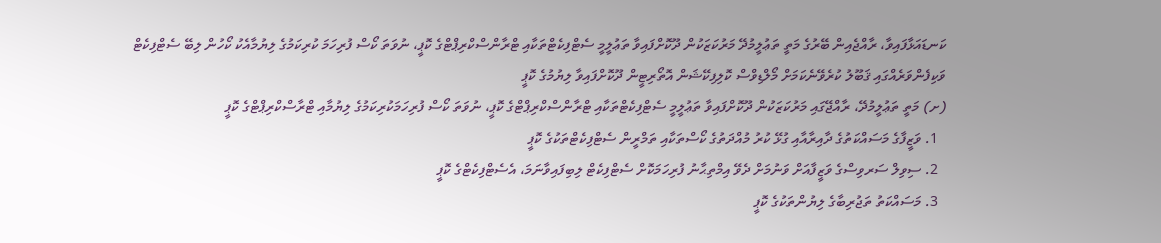ކަނޑައަޅާފައިވާ، ރާއްޖެއިން ބޭރުގެ މަތީ ތަޢުލީމުދޭ މަރުކަޒަކުން ދޫކޮށްފައިވާ ތަޢުލީމީ ސެޓްފިކެޓްތަކާއި ޓްރާންސްކްރިޕްޓްގެ ކޮޕީ، ނުވަތަ ކޯސް ފުރިހަމަ ކުރިކަމުގެ ލިޔުމާއެކު ކޯހުން ލިބޭ ސެޓްފިކެޓް ވަކިފެންވަރެއްގައި ޤަބޫލު ކުރެވޭނެކަމަށް މޯލްޑިވްސް ކޮލިފިކޭޝަން އޮތޯރިޓީން ދޫކޮށްފައިވާ ލިޔުމުގެ ކޮޕީ
(ށ) މަތީ ތަޢުލީމުދޭ، ރާއްޖޭގައި މަރުކަޒަކުން ދޫކޮށްފައިވާ ތަޢުލީމީ ސެޓްފިކެޓްތަކާއި ޓްރާންސްކްރިޕްޓްގެ ކޮޕީ، ނުވަތަ ކޯސް ފުރިހަމަކުރިކަމުގެ ލިޔުމާއި ޓްރާސްކްރިޕްޓްގެ ކޮޕީ
  1. ވަޒީފާގެ މަސައްކަތުގެ ދާއިރާއާއި ގުޅޭ ކުރު މުއްދަތުގެ ކޯސްތަކާއި ތަމްރީން ސެޓްފިކެޓްތަކުގެ ކޮޕީ
  2. ސިވިލް ސަރވިސްގެ ވަޒީފާއަށް ވަނުމަށް ދެވޭ އިމްތިޙާނު ފުރިހަމަކޮށް ސެޓްފިކެޓް ލިބިފައިވާނަމަ، އެސެޓްފިކެޓްގެ ކޮޕީ
  3. މަސައްކަތު ތަޖުރިބާގެ ލިޔުންތަކުގެ ކޮޕީ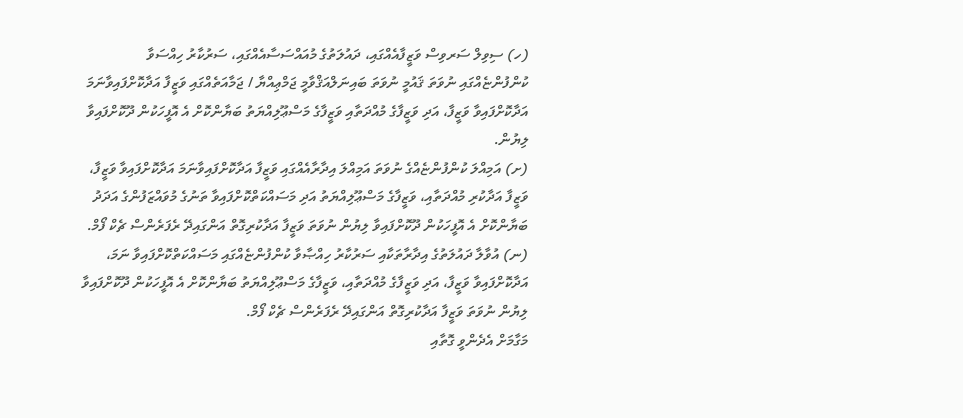(ހ) ސިވިލް ސަރވިސް ވަޒީފާއެއްގައި، ދައުލަތުގެ މުއައްސަސާއެއްގައި، ސަރުކާރު ހިއްސަވާ ކުންފުންޏެއްގައި ނުވަތަ ޤައުމީ ނުވަތަ ބައިނަލްއަޤްވާމީ ޖަމްޢިއްޔާ / ޖަމާއަތެއްގައި ވަޒީފާ އަދާކޮށްފައިވާނަމަ އަދާކޮށްފައިވާ ވަޒީފާ، އަދި ވަޒީފާގެ މުއްދަތާއި ވަޒީފާގެ މަސްޢޫލިއްޔަތު ބަޔާންކޮށް އެ އޮފީހަކުން ދޫކޮށްފައިވާ ލިޔުން.
(ށ) އަމިއްލަ ކުންފުންޏެއްގެ ނުވަތަ އަމިއްލަ އިދާރާއެއްގައި ވަޒީފާ އަދާކޮށްފައިވާނަމަ އަދާކޮށްފައިވާ ވަޒީފާ، ވަޒީފާ އަދާކުރި މުއްދަތާއި، ވަޒީފާގެ މަސްޢޫލިއްޔަތު އަދި މަސައްކަތްކޮށްފައިވާ ތަނުގެ މުވައްޒަފުންގެ އަދަދު ބަޔާންކޮށް އެ އޮފީހަކުން ދޫކޮށްފައިވާ ލިޔުން ނުވަތަ ވަޒީފާ އަދާކުރިގޮތް އަންގައިދޭ ރެފަރެންސް ޗެކް ފޯމް.
(ނ) އުވާލާ ދައުލަތުގެ އިދާރާތަކާއި ސަރުކާރު ހިއްޞާވާ ކުންފުންޏެއްގައި މަސައްކަތްކޮށްފައިވާ ނަމަ، އަދާކޮށްފައިވާ ވަޒީފާ، އަދި ވަޒީފާގެ މުއްދަތާއި، ވަޒީފާގެ މަސްޢޫލިއްޔަތު ބަޔާންކޮށް އެ އޮފީހަކުން ދޫކޮށްފައިވާ ލިޔުން ނުވަތަ ވަޒީފާ އަދާކުރިގޮތް އަންގައިދޭ ރެފަރެންސް ޗެކް ފޯމް.
މަގާމަށް އެދެންވީ ގޮތާއި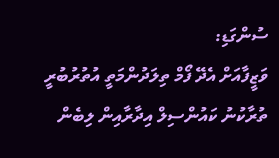ސުންގަޑި:
ވަޒީފާއަށް އެދޭ ފޯމް ތިލަދުންމަތީ އުތުރުބުރީ ތުރާކުނު ކައުންސިލް އިދާރާއިން ލިބެން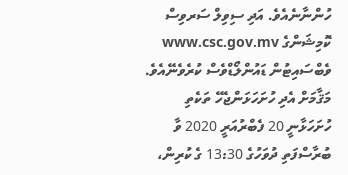ހުންނާނެއެވެ. އަދި ސިވިލް ސަރވިސް ކޮމިޝަންގެ www.csc.gov.mv ވެބްސައިޓުން ޑައުންލޯޑްވެސް ކުރެވެނޭއެވެ. މަޤާމަށް އެދި ހުށަހަޅަންޖެހޭ ތަކެތި ހުށަހަޅާނީ 20 ފެބްރުއަރީ 2020 ވާ ބުރާސްފަތި ދުވަހުގެ 13:30 ގެ ކުރިން،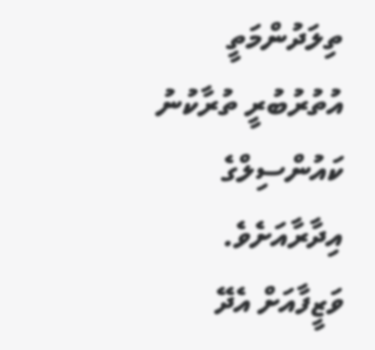ތިލަދުންމަތީ އުތުރުބުރީ ތުރާކުނު ކައުންސިލްގެ އިދާރާއަށެވެ. ވަޒީފާއަށް އެދޭ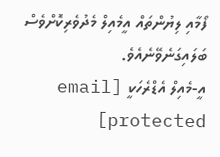ފޯމާއި ލިޔުންތައް އީމެއިލް މެދުވެރިކޮށްވެސް ބަލައިގަނެވޭނެއެވެ.
އީ-މެއިލް އެޑްރެހަކީ [email protected]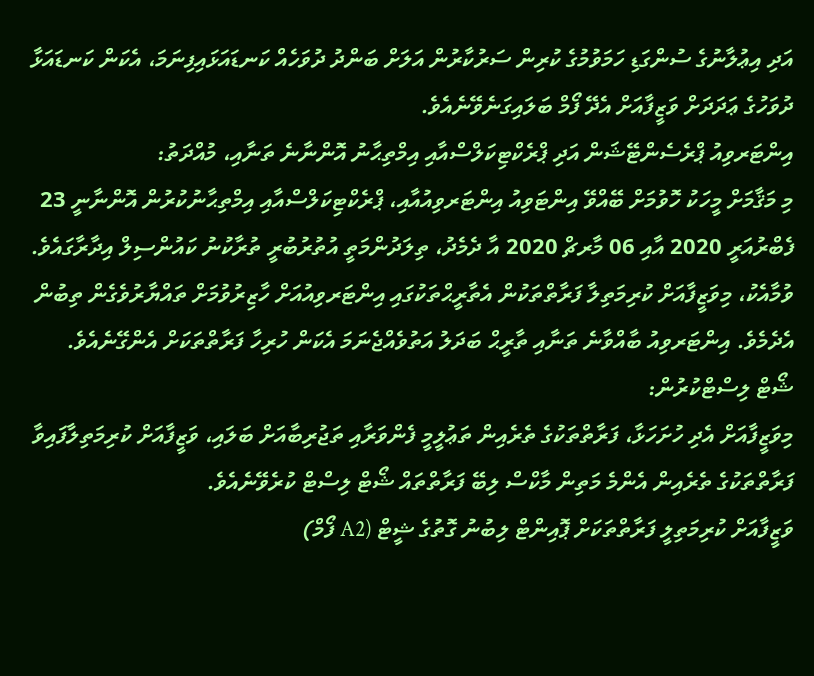އަދި އިޢުލާނުގެ ސުންގަޑި ހަމަވުމުގެ ކުރިން ސަރުކާރުން އަލަށް ބަންދު ދުވަހެއް ކަނޑައަޅައިފިނަމަ، އެކަން ކަނޑައަޅާ ދުވަހުގެ ޢަދަދަށް ވަޒީފާއަށް އެދޭ ފޯމް ބަލައިގަނެވޭނެއެވެ.
އިންޓަރވިއު ޕްރެސެންޓޭޝަން އަދި ޕްރެކްޓިކަލްސްއާއި އިމްތިޙާނު އޮންނާނެ ތަނާއި، މުއްދަތު:
މި މަޤާމަށް މީހަކު ހޮވުމަށް ބޭއްވޭ އިންޓަވިއު އިންޓަރވިއުއާއި، ޕްރެކްޓިކަލްސްއާއި އިމްތިޙާނުކުރުން އޮންނާނީ 23 ފެބްރުއަރީ 2020 އާއި 06 މާރޗް 2020 އާ ދެމެދު، ތިލަދުންމަތީ އުތުރުބުރީ ތުރާކުނު ކައުންސިލް އިދާރާގައެވެ. ވުމާއެކު، މިވަޒީފާއަށް ކުރިމަތިލާ ފަރާތްތަކުން އެތާރީޙްތަކުގައި އިންޓަރވިއުއަށް ހާޒިރުވުމަށް ތައްޔާރުވެގެން ތިބުން އެދެމެވެ. އިންޓަރވިއު ބާއްވާނެ ތަނާއި ތާރީޙް ބަދަލު އަތުވެއްޖެނަމަ އެކަން ހުރިހާ ފަރާތްތަކަށް އެންގޭނެއެވެ.
ޝޯޓް ލިސްޓްކުރުން:
މިވަޒީފާއަށް އެދި ހުށަހަޅާ، ފަރާތްތަކުގެ ތެރެއިން ތަޢުލީމީ ފެންވަރާއި ތަޖުރިބާއަށް ބަލައި، ވަޒީފާއަށް ކުރިމަތިލާފައިވާ ފަރާތްތަކުގެ ތެރެއިން އެންމެ މަތިން މާކްސް ލިބޭ ފަރާތްތައް ޝޯޓް ލިސްޓް ކުރެވޭނެއެވެ.
ވަޒީފާއަށް ކުރިމަތިލީ ފަރާތްތަކަށް ޕޮއިންޓް ލިބުނު ގޮތުގެ ޝީޓް (A2 ފޯމް)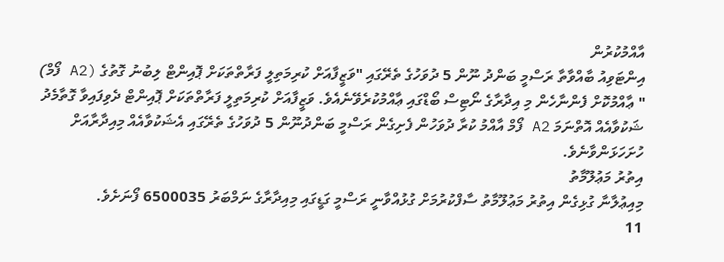އާއްމުކުރުން
އިންޓަވިއު ބާއްވާތާ ރަސްމީ ބަންދު ނޫން 5 ދުވަހުގެ ތެރޭގައި "ވަޒީފާއަށް ކުރިމަތިލީ ފަރާތްތަކަށް ޕޮއިންޓް ލިބުނު ގޮތުގެ (A2 ފޯމް) " ޢާއްމުކޮށް ފެންނާހެން މި އިދާރާގެ ނޯޓިސް ބޯޑްގައި ޢާއްމުކުރެވޭނެއެވެ. ވަޒީފާއަށް ކުރިމަތިލީ ފަރާތްތަކަށް ޕޮއިންޓް ދެވިފައިވާ ގޮތާމެދު ޝަކުވާއެއް އޮތްނަމަ A2 ފޯމް އާއްމު ކުރާ ދުވަހުން ފެށިގެން ރަސްމީ ބަންދުނޫން 5 ދުވަހުގެ ތެރޭގައި އެޝަކުވާއެއް މިއިދާރާއަށް ހުށަހަޅަންވާނެވެ.
އިތުރު މަޢުލޫމާތު
މިއިޢުލާނާ ގުޅިގެން އިތުރު މަޢުލޫމާތު ސާފްކުރުމަށް ގުޅުއްވާނީ ރަސްމީ ގަޑީގައި މިއިދާރާގެ ނަމްބަރު 6500035 ފޯނަށެވެ.
11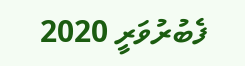ފެބުރުވަރީ 2020